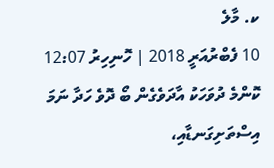ކ. މާލެ
10 ފެބްރުއަރީ 2018 | ހޮނިހިރު 12:07
ކޮންމެ ދުވަހަކު އާދަވެގެން ބޯ ދޮވެ ހަދާ ނަމަ އިސްތަށިގަނޑާއި،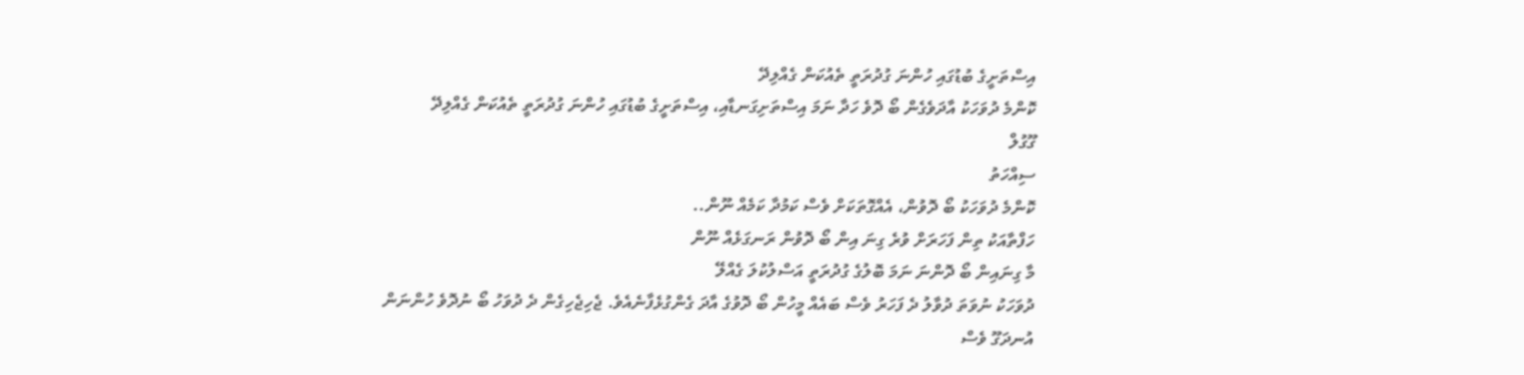އިސްތަށީގެ ބުޑުގައި ހުންނަ ގުދުރަތީ ތެއުކަން ގެއްލިދޭ
ކޮންމެ ދުވަހަކު އާދަވެގެން ބޯ ދޮވެ ހަދާ ނަމަ އިސްތަށިގަނޑާއި، އިސްތަށީގެ ބުޑުގައި ހުންނަ ގުދުރަތީ ތެއުކަން ގެއްލިދޭ
ގޫގުލް
ސިއްހަތު
ކޮންމެ ދުވަހަކު ބޯ ދޮވުން، އެއްގޮތަކަށް ވެސް ކަމުދާ ކަމެއް ނޫން..
ހަފްތާއަކު ތިން ފަހަރަށް ވުރެ ގިނަ އިން ބޯ ދޮވުން ރަނގަޅެއް ނޫން
މާ ގިނައިން ބޯ ދޮންނަ ނަމަ ބޮލުގެ ގުދުރަތީ އަސްލުކުލަ ގެއްލޭ
ދުވަހަކު ނުވަތަ ދުވާލު ދެ ފަހަރު ވެސް ބައެއް މީހުން ބޯ ދޮވުގެ އާދަ ގެންގުޅެފާނެއެވެ. ޖެހިޖެހިގެން ދެ ދުވަހު ބޯ ނުދޮވެ ހުންނަން އުނދަގޫ ވެސް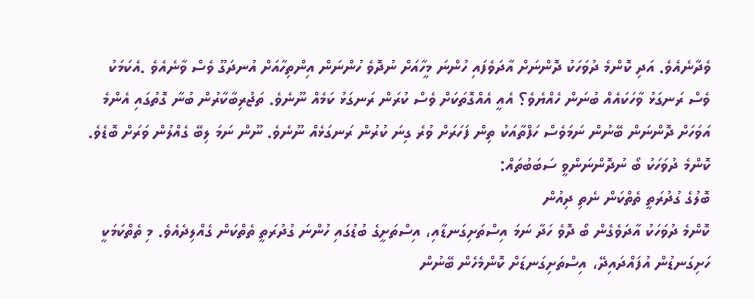ވެދާނެއެވެ. އަދި ކޮންމެ ދުވަހަކު ދޮންނަށް އާދަވެފައި ހުންނަ މީހާއަށް ނުދޮވެ ހުންނަން އިންތިހާއަށް އުނދަގޫ ވެސް ވާނެއެވެ .އެކަމަކު ވެސް ރަނގަޅު ވާހަކައެއް ބުނަން ހެއްޔެވެ؟ އެއީ އެއްގޮތަކަށް ވެސް ކުރަން ރަނގަޅު ކަމެއް ނޫނެވެ. ތަޖުރިބާކާރުން ބުނާ ގޮތުގައި އެންމެ އަވަހަށް ދޮންނަން ބޭނުން ނަމަވެސް ހަފްތާއަކު ތިން ފަހަރަށް ވުރެ ގިނަ ކުރުން ރަނގަޅެއް ނޫނެވެ. ނޫން ނަމަ ލިބޭ ގެއްލުން ވަރަށް ބޮޑެވެ.
ކޮންމެ ދުވަހަކު ބޯ ނުދޮންނަންވީ ސަބަބުތައް:
ބޮލުގެ ގުދުރަތީ ތެތްކަން ނެތި ދިއުން
ކޮންމެ ދުވަހަކު އާދަވެގެން ބޯ ދޮވެ ހަދާ ނަމަ އިސްތަށިގަނޑާއި، އިސްތަށީގެ ބުޑުގައި ހުންނަ ގުދުރަތީ ތެތްކަން ގެއްލިދެއެވެ. މި ތެތްކަމަކީ ހަށިގަނޑުން އުފައްދައިދޭ، އިސްތަށިގަނޑަށް ކޮންމެހެން ބޭނުން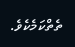ތެތްކަމެކެވެ.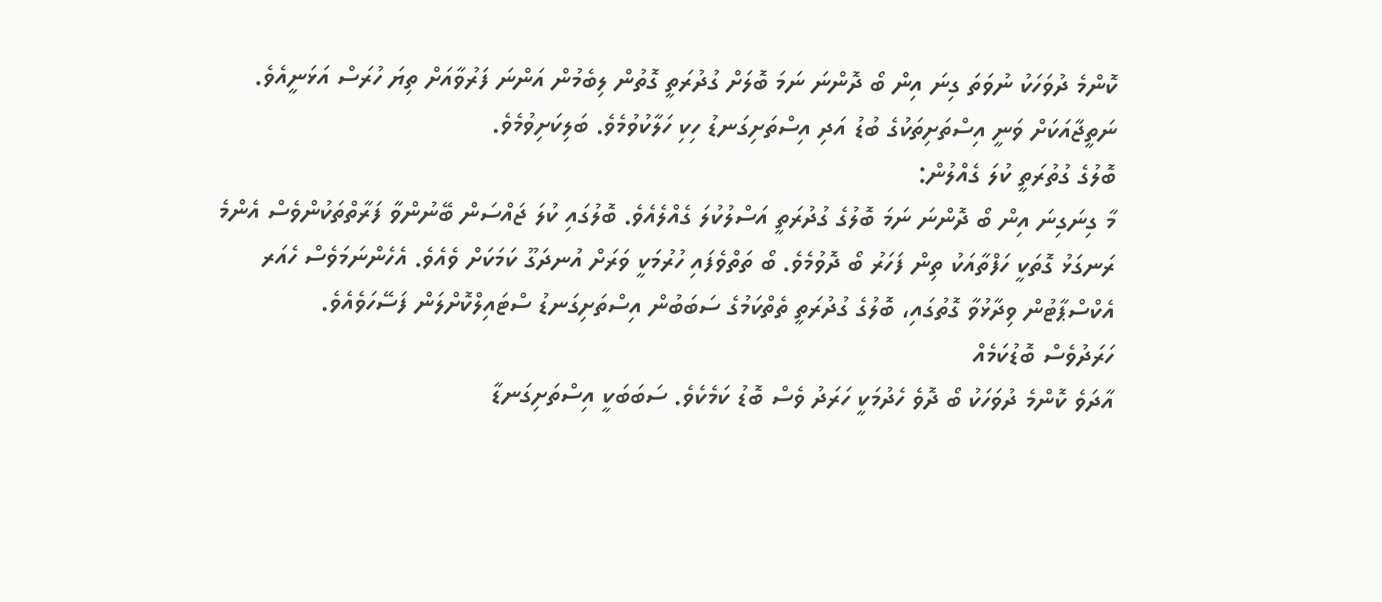ކޮންމެ ދުވަހަކު ނުވަތަ ގިނަ އިން ބޯ ދޮންނަ ނަމަ ބޮލަށް ގުދުރަތީ ގޮތުން ލިބެމުން އަންނަ ފަރުވާއަށް ތިޔަ ހުރަސް އަޅަނީއެވެ. ނަތީޖާއަކަށް ވަނީ އިސްތަށިތަކުގެ ބުޑު އަދި އިސްތަށިގަނޑު ހިކި ހަލާކުވުމެވެ. ބަލިކަށިވުމެވެ.
ބޮލުގެ ގުތުރަތީ ކުލަ ގެއްލުން:
މާ ގިނަގިނަ އިން ބޯ ދޮންނަ ނަމަ ބޮލުގެ ގުދުރަތީ އަސްލުކުލަ ގެއްލެއެވެ. ބޮލުގައި ކުލަ ޖައްސަން ބޭނުންވާ ފަރާތްތަކުންވެސް އެންމެ ރަނގަޅު ގޮތަކީ ހަފްތާއަކު ތިން ފަހަރު ބޯ ދޮވުމެވެ. ބޯ ތަތްވެފައި ހުރުމަކީ ވަރަށް އުނދަގޫ ކަމަކަށް ވެއެވެ. އެހެންނަމަވެސް ހެއަރ އެކްސްޕާޓުން ވިދާޅުވާ ގޮތުގައި، ބޮލުގެ ގުދުރަތީ ތެތްކަމުގެ ސަބަބުން އިސްތަށިގަނޑު ސްޓައިލްކޮށްލަން ފަސޭހަވެއެވެ.
ހަރަދުވެސް ބޮޑުކަމެއް
އާދަވެ ކޮންމެ ދުވަހަކު ބޯ ދޮވެ ހެދުމަކީ ހަރަދު ވެސް ބޮޑު ކަމެކެވެ. ސަބަބަކީ އިސްތަށިގަނޑާ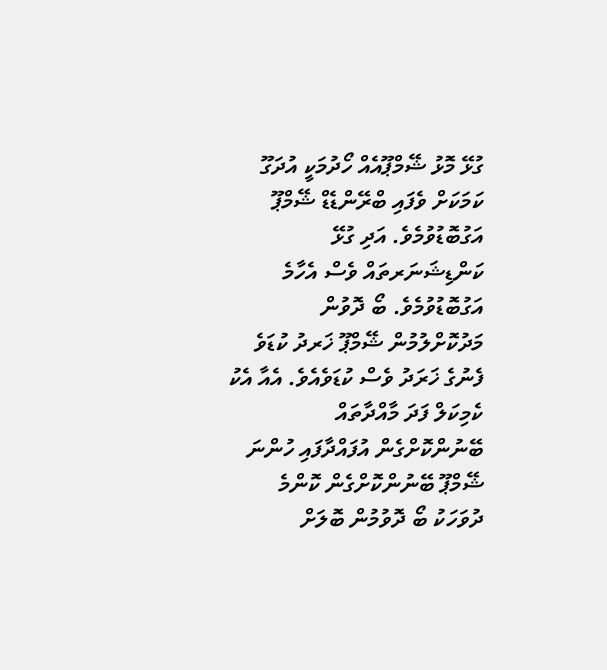ގުޅޭ މޮޅު ޝޭމްޕޫއެއް ހޯދުމަކީ އުދަގޫ ކަމަކަށް ވެފައި ބްރޭންޑެޑް ޝޭމްޕޫ އަގުބޮޑުވުމެވެ. އަދި ގުޅޭ ކަންޑިޝަނަރތައް ވެސް އެހާމެ އަގުބޮޑުވުމެވެ. ބޯ ދޮވުން މަދުކޮށްލުމުން ޝޭމްޕޫ ޚަރދު ކުޑަވެ ފެނުގެ ޚަރަދު ވެސް ކުޑަވެއެވެ. އެއާ އެކު ކެމިކަލް ފަދަ މާއްދާތައް ބޭނުންކޮށްގެން އުފައްދާފައި ހުންނަ ޝޭމްޕޫ ބޭނުންކޮށްގެން ކޮންމެ ދުވަހަކު ބޯ ދޮވުމުން ބޮލަށް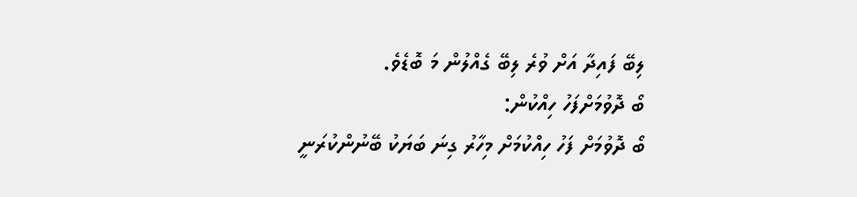ލިބޭ ފައިދާ އަށް ވުރެ ލިބޭ ގެއްލުން މަ ބޮޑެވެ.
ބޯ ދޮވުމަށްފަހު ހިއްކުން:
ބޯ ދޮވުމަށް ފަހު ހިއްކުމަށް މިހާރު ގިނަ ބަޔަކު ބޭނުންކުރަނީ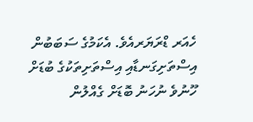ހެއަރ ޑްރަޔަރއެވެ. އެކަމުގެ ސަބަބުން އިސްތަށިގަނޑާއި އިސްތަށިތަކުގެ ބުޑަށް ހޫނުވެ ނުހަނު ބޮޑަށް ގެއްލުން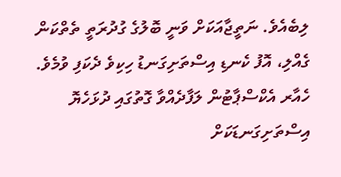ލިބެއެވެ. ނަތީޖާއަކަށް ވަނީ ބޮލުގެ ގުދުރަތީ ތެތްކަން ގެއްލި، އޮފު ކެނޑި އިސްތަށިގަނޑު ހިކިވެ ދެކަފި ވުމެވެ. ހެއާރ އެކްސްޕާޓުން ލަފާދެއްވާ ގޮތުގައި ދުޅަހެޔޮ އިސްތަށިގަނޑަކަށް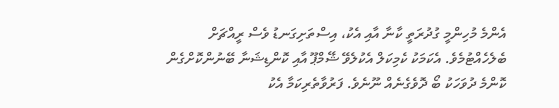އެންމެ މުހިންމީ ގުދުރަތީ ކާނާ އާއި އެކު، އިސްތަށިގަނޑު ވެސް ރީއްޗަށް ބެލެހެއްޓުމެވެ. އެކަމަކު ކެމިކަލް އެކުލެވޭ ޝޭމްޕޫ އާއި ކޮންޑިޝަނާ ބޭނުންކޮށްގެން ކޮންމެ ދުވަހަކު ބޯ ދޮވެގެނެއް ނޫނެވެ. ފަރުވާތެރިކަމާ އެކު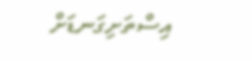އިސްތަށިގަނޑަށް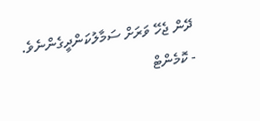ދޭން ޖެހޭ ވަރަށް ސަމާލުކަންދީގެންނެވެ.
- ކޮމެންޓް